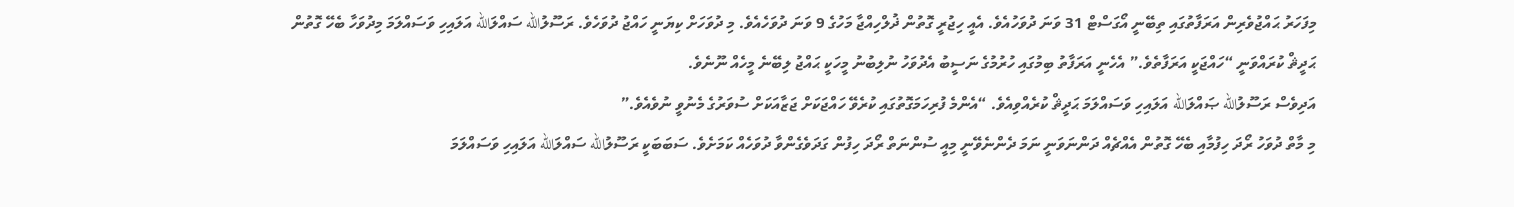މިފަހަރު ޙައްޖުވެރިން އަރަފާތުގައި ތިބޭނީ އޯގަސްޓް 31 ވަނަ ދުވަހުއެވެ. އެއީ ހިޖުރީ ގޮތުން ޛުލްހިއްޖާ މަހުގެ 9 ވަނަ ދުވަހެއެވެ. މި ދުވަހަށް ކިޔަނީ ހައްޖު ދުވަހެވެ. ރަސޫލުالله ސައްލަالله އަލައިހި ވަސައްލަމަ މިދުވަހާ ބެހޭ ގޮތުން ޙަދީޘް ކުރައްވަނީ “ހައްޖަކީ އަރަފާތެވެ.” އެހެނީ އަރަފާތު ބިމުގައި ހުރުމުގެ ނަސީބު އެދުވަހު ނުލިބުނު މީހަކީ ޙައްޖު ލިބޭނެ މީހެއް ނޫނެވެ.
އަދިވެސް ރަސޫލުالله ޞައްލަالله އަލައިހި ވަސައްލަމަ ޙަދީޘް ކުރެއްވިއެވެ. “އެންމެ ފުރިހަމަގޮތުގައި ކުރެވޭ ހައްޖަކަށް ޖަޒާއަކަށް ސުވަރުގެ މެނުވީ ނުވެއެވެ.”
މި މާތް ދުވަހު ރޯދަ ހިފުމާއި ބެހޭ ގޮތުން އެއްޗެއް ދަންނަވަނީ ނަމަ ދެންނެވޭނީ މިއީ ސުންނަތް ރޯދަ ހިފުން ގަދަވެގެންވާ ދުވަހެއް ކަމަށެވެ. ސަބަބަކީ ރަސޫލުالله ސައްލަالله އަލައިހި ވަސައްލަމަ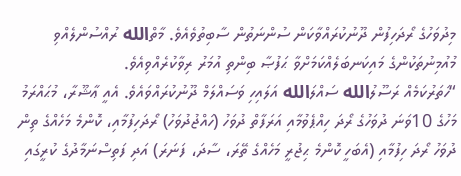މިދުވަހުގެ ރޯދަހިފުން ދޫނުކުރައްވާކަން ސުންނަތުން ސާބިތުވެއެވެ. މާތްالله ރުއްސުންލެއްވި މުއުމިނުތަކުންގެ މައިކަނބަލެއްކަމަށްވާ ޙަފުޞާ ބިންތި އުމަރު ރިވާކުރެއްވިއެވެ.
“ހަތަރުކަމެއް ރަސޫލުالله ސައްލަالله އަލައިހި ވަސައްލަމް ދޫނުކުރައްވައެވެ. އެއީ ޢާޝޫރާ، މުޙައްރަމު މަހުގެ 10ވަނަ ދުވަހުގެ ރޯދަ ހިއްޕެވުމާއި އަރަފާތް ދުވަހު (ހައްޖުދުވަހު) ރޯދަހިފުމާއި، ކޮންމެ މަހެއްގެ ތިން ދުވަހު ރޯދަ ހިފުމާއި (އެބަހީ ކޮންމެ ޙިޖުރީ މަހެއްގެ ތޭރަ، ސާދަ، ފަނަރަ) އަދި ފަތިސްނަމާދުގެ ކުރީގައި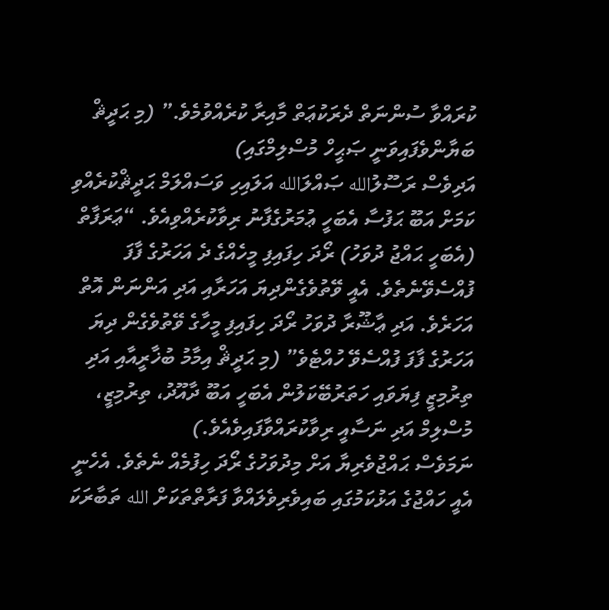ކުރައްވާ ސުންނަތް ދެރަކުޢަތް މާއިރާ ކުރެއްވުމެވެ.” (މި ޙަދީޘް ބަޔާންވެފައިވަނީ ޞަޙީހް މުސްލިމްގައި)
އަދިވެސް ރަސޫލުالله ޞައްލަالله އަލައިހި ވަސައްލަމް ޙަދީޘްކުރެއްވި ކަމަށް އަބޫ ޙަފުސާ އެބަހީ ޢުމަރުގެފާނު ރިވާކުރެއްވިއެވެ. “ޢަރަފާތް (އެބަހީ ޙައްޖު ދުވަހު) ރޯދަ ހިފައިފި މީހެއްގެ ދެ އަހަރުގެ ފާފަ ފުއްސެވޭނެތެވެ. އެއީ ވޭތުވެގެންދިޔަ އަހަރާއި އަދި އަންނަން އޮތް އަހަރެވެ. އަދި ޢާޝޫރާ ދުވަހު ރޯދަ ހިފައިފި މީހާގެ ވޭތުވެގެން ދިޔަ އަހަރުގެ ފާފަ ފުއްސެވޭ ހުއްޓެވެ” (މި ޙަދީޘް އިމާމު ބުޚާރީއާއި އަދި ތިރުމިޒީ ފިޔަވައި ހަތަރުބޭކަލުން އެބަހީ އަބޫ ދާއޫދު، ތިރުމިޒީ، މުސްލިމް އަދި ނަސާއީ ރިވާކުރައްވާފައިވެއެވެ.)
ނަމަވެސް ޙައްޖުވެރިޔާ އަށް މިދުވަހުގެ ރޯދަ ހިފުމެއް ނެތެވެ. އެހެނީ އެއީ ހައްޖުގެ އަޅުކަމުގައި ބައިވެރިވެލައްވާ ފަރާތްތަކަށް الله ތަބާރަކަ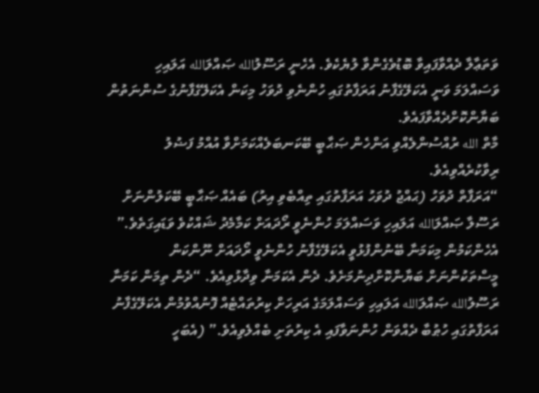ވަތަޢާލާ ދެއްވާފައިވާ ބޮޑުވެގެންވާ ލުޔެކެވެ. އެހެނީ ރަސޫލުالله ޞައްލަالله އަލައިހި ވަސައްލަމަ ވަނީ އެކަލޭގެފާނު އަރަފާތުގައި ހުންނެވި ދުވަހު މިކަން އެކަލޭގެފާނުގެ ސުންނަތުން ބަޔާންކޮށްދެއްވާފައެވެ.
މާތް الله ރުއްސުންލެއްވި އަންހެން ޞަޙާބީ ބޭކަނބަލެއްކަމަށްވާ އުއްމު ފަޟުލު ރިވާކުރެއްވިއެވެ.
“އަރަފާތް ދުވަހު (ޙައްޖު ދުވަހު އަރަފާތުގައި ތިއްބެވި އިރު) ބައެއް ޞަޙާބީ ބޭކަލުންނަށް ރަސޫލާ ޞައްލަالله އަލައިހި ވަސައްލަމަ ހުންނެވީ ރޯދައަށް ކަމާމެދު ޝައްކުވެ ވަޑައިގަތެވެ.” އެހެންކަމުން މިކަމަނާ ބޭނުންފުޅުވީ އެކަލޭގެފާނު ހުންނެވީ ރޯދައަށް ނޫންކަން މީސްތަކުންނަށް ބަޔާންކޮށްދިނުމަށެވެ. ދެން އެކަމަނާ ވިދާޅުވިއެވެ. “ދެން ތިމަން ކަމަނާ ރަސޫލުالله ޞައްލަالله އަލައިހި ވަސައްލަމަގެ އަރިހަށް ކިރުތައްޓެއް ފޮނުއްވުމުން އެކަލޭގެފާނު އަރަފާތުގައި ހުޠުބާ ދެއްވަން ހުންނަވާފައި އެ ކިރުތަށި ބެއްލެވިއެވެ.” (އެބަހީ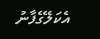އެކަލޭގެފާނު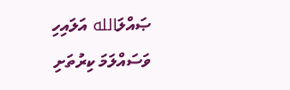ޞައްލަالله އަލައިހި ވަސައްލަމަ ކިރުތަށި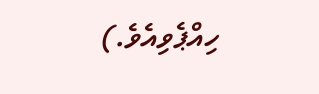ހިއްޕެވިއެވެ.)